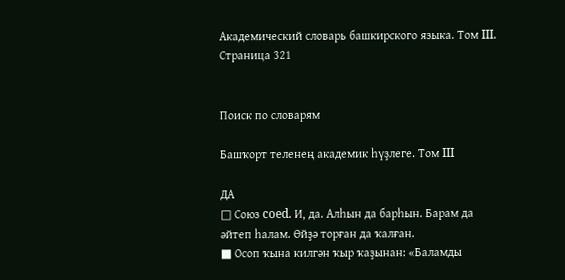Академический словарь башкирского языка. Том III. Страница 321


Поиск по словарям

Башҡорт теленең академик һүҙлеге. Том III

ДА
□ Союз coed. И, да. Алһын да барһын. Барам да әйтеп һалам. Өйҙә торған да ҡалған.
■ Осоп ҡына килгән ҡыр ҡаҙынан: «Баламды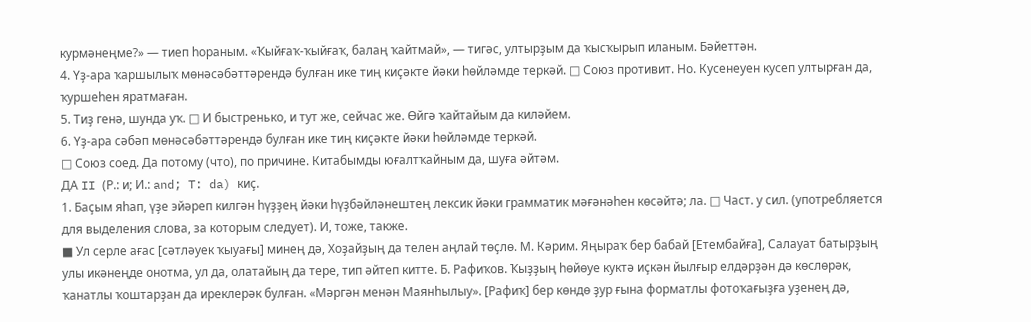курмәнеңме?» — тиеп һораным. «Ҡыйғаҡ-ҡыйғаҡ, балаң ҡайтмай», — тигәс, ултырҙым да ҡысҡырып иланым. Бәйеттән.
4. Үҙ-ара ҡаршылыҡ мөнәсәбәттәрендә булған ике тиң киҫәкте йәки һөйләмде теркәй. □ Союз противит. Но. Кусенеуен кусеп ултырған да, ҡуршеһен яратмаған.
5. Тиҙ генә, шунда уҡ. □ И быстренько, и тут же, сейчас же. Өйгә ҡайтайым да киләйем.
6. Үҙ-ара сәбәп мөнәсәбәттәрендә булған ике тиң киҫәкте йәки һөйләмде теркәй.
□ Союз соед. Да потому (что), по причине. Китабымды юғалтҡайным да, шуға әйтәм.
ДА II (Р.: и; И.: and; T: da) киҫ.
1. Баҫым яһап, үҙе эйәреп килгән һүҙҙең йәки һүҙбәйләнештең лексик йәки грамматик мәғәнәһен көсәйтә; ла. □ Част. у сил. (употребляется для выделения слова, за которым следует). И, тоже, также.
■ Ул серле ағас [сәтләуек ҡыуағы] минең дә, Хоҙайҙың да телен аңлай төҫлө. М. Кәрим. Яңыраҡ бер бабай [Етембайға], Салауат батырҙың улы икәнеңде онотма, ул да, олатайың да тере, тип әйтеп китте. Б. Рафиҡов. Ҡыҙҙың һөйөуе куктә иҫкән йылғыр елдәрҙән дә көслөрәк, ҡанатлы ҡоштарҙан да иреклерәк булған. «Мәргән менән Маянһылыу». [Рафиҡ] бер көндө ҙур ғына форматлы фотоҡағыҙға уҙенең дә,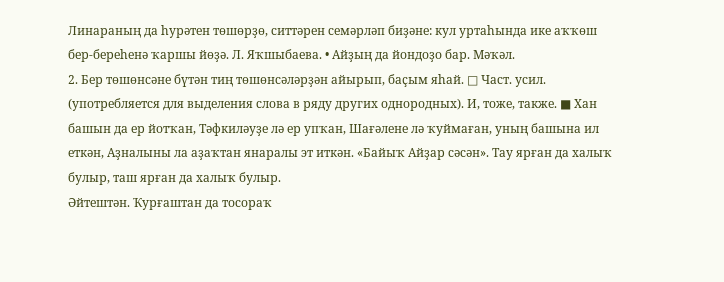Линараның да һурәтен төшөрҙө, ситтәрен семәрләп биҙәне: кул уртаһында ике аҡҡөш бер-береһенә ҡаршы йөҙә. Л. Яҡшыбаева. • Айҙың да йондоҙо бар. Мәҡәл.
2. Бер төшөнсәне бүтән тиң төшөнсәләрҙән айырып, баҫым яһай. □ Част. усил. (употребляется для выделения слова в ряду других однородных). И, тоже, также. ■ Хан башын да ер йотҡан, Тәфкиләуҙе лә ер упҡан, Шағәлене лә ҡуймаған, уның башына ил еткән, Аҙналыны ла аҙаҡтан янаралы эт иткән. «Байыҡ Айҙар сәсән». Тау ярған да халыҡ булыр, таш ярған да халыҡ булыр.
Әйтештән. Ҡурғаштан да тосораҡ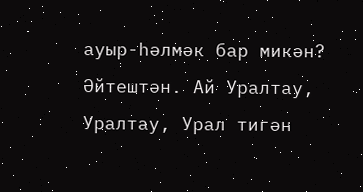ауыр-һәлмәк бар микән? Әйтештән. Ай Уралтау, Уралтау, Урал тигән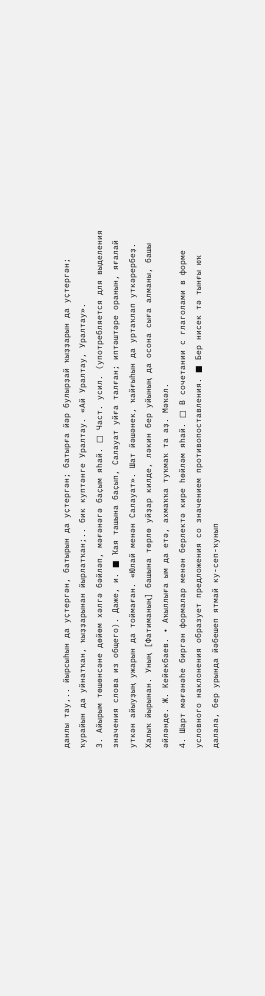данлы тау,.. йырсыһын да уҫтергән, батырын да уҫтергән; батырға йәр булырҙай ҡыҙҙарын да уҫтергән; ҡурайын да уйнатҡан, ҡыҙҙарынан йырлатҡан;.. бик куптәнге Уралтау. «Ай Уралтау, Уралтау».
3. Айырым төшөнсәне дөйөм хәлгә бәйләп, мәғәнәгә баҫым яһай. □ Част. усил. (употребляется для выделения значения слова из общего). Даже, и. ■ Ҡая ташына баҫып, Салауат уйға талған; иптәштәре оранын, яғалай уткән айыуҙың ужарын да тоймаған. «Юлай менән Салауат». Шат йәшәнек, ҡайғыһын да уртаҡлап уткәрербеҙ. Халыҡ йырынан. Уның [Фатиманың] башына төрлө уйҙар килде, ләкин бер уйының да осона сыға алманы, башы әйләнде. Ж. Кейекбаев. • Аҡыллыға ым да етә, ахмаҡҡа туҡмаҡ та аҙ. Мәҡәл.
4. Шарт мәғәнәһе биргән формалар менән берлектә кире һөйләм яһай. □ В сочетании с глаголами в форме условного наклонения образует предложения со значением противопоставления. ■ Бер нисек тә тынғы юҡ далала, бер урында йәбешеп ятмай ку-сеп-ҡунып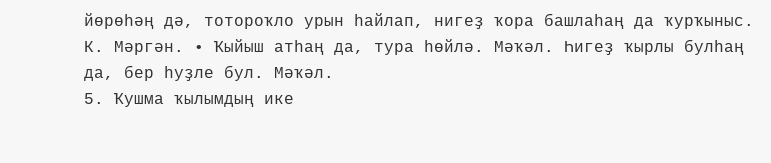йөрөһәң дә, тотороҡло урын һайлап, нигеҙ ҡора башлаһаң да ҡурҡыныс. К. Мәргән. • Ҡыйыш атһаң да, тура һөйлә. Мәҡәл. Һигеҙ ҡырлы булһаң да, бер һуҙле бул. Мәҡәл.
5. Ҡушма ҡылымдың ике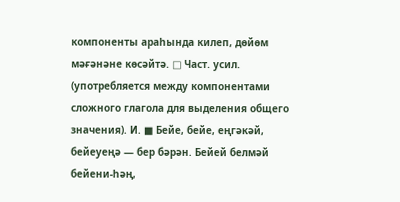компоненты араһында килеп, дөйөм мәғәнәне көсәйтә. □ Част. усил. (употребляется между компонентами сложного глагола для выделения общего значения). И. ■ Бейе, бейе, еңгәкәй, бейеуеңә — бер бәрән. Бейей белмәй бейени-һәң,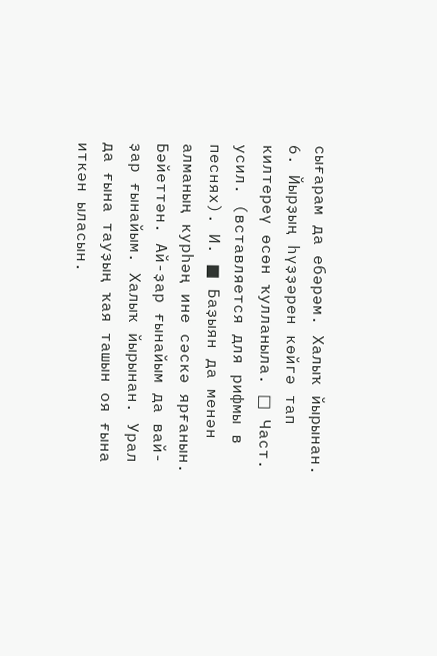сығарам да ебәрәм. Халыҡ йырынан.
6. Йырҙың һүҙҙәрен көйгә тап килтереү өсөн ҡулланыла. □ Част. усил. (вставляется для рифмы в песнях). И. ■ Баҙыян да менән алманың курһәң ине сәскә ярғанын. Бәйеттән. Ай-ҙар ғынайым да вай-ҙар ғынайым. Халыҡ йырынан. Урал да ғына тауҙың ҡая ташын оя ғына иткән ыласын.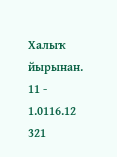Халыҡ йырынан.
11 - 1.0116.12
321